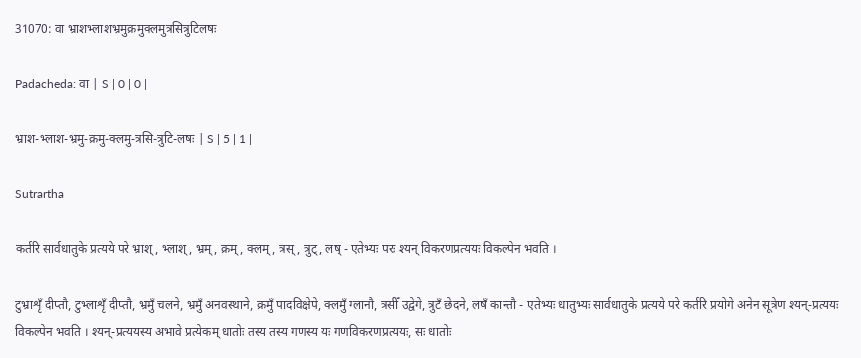31070: वा भ्राशभ्लाशभ्रमुक्रमुक्लमुत्रसित्रुटिलषः

Padacheda: वा | S | 0 | 0 |

भ्राश-भ्लाश-भ्रमु-क्रमु-क्लमु-त्रसि-त्रुटि-लषः | S | 5 | 1 |

Sutrartha

कर्तरि सार्वधातुके प्रत्यये परे भ्राश्, भ्लाश्, भ्रम्, क्रम्, क्लम्, त्रस्, त्रुट्, लष् - एतेभ्यः परः श्यन् विकरणप्रत्ययः विकल्पेन भवति ।

टुभ्राशृँ दीप्तौ, टुभ्लाशृँ दीप्तौ, भ्रमुँ चलने, भ्रमुँ अनवस्थाने, क्रमुँ पादविक्षेपे, क्लमुँ ग्लानौ, त्रसीँ उद्वेगे, त्रुटँ छेदने, लषँ कान्तौ - एतेभ्यः धातुभ्यः सार्वधातुके प्रत्यये परे कर्तरि प्रयोगे अनेन सूत्रेण श्यन्-प्रत्ययः विकल्पेन भवति । श्यन्-प्रत्ययस्य अभावे प्रत्येकम् धातोः तस्य तस्य गणस्य यः गणविकरणप्रत्ययः, सः धातोः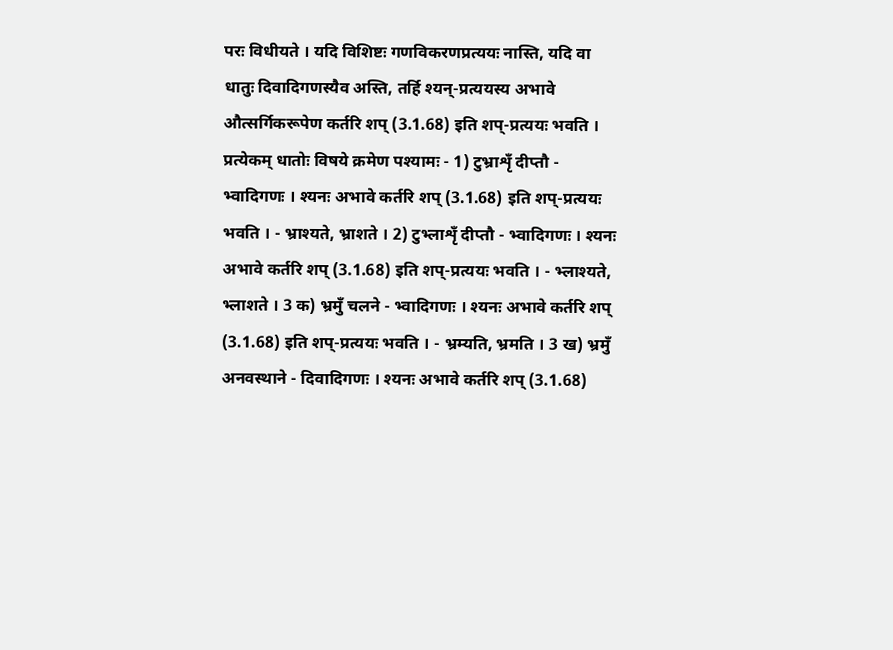परः विधीयते । यदि विशिष्टः गणविकरणप्रत्ययः नास्ति, यदि वा धातुः दिवादिगणस्यैव अस्ति, तर्हि श्यन्-प्रत्ययस्य अभावे औत्सर्गिकरूपेण कर्तरि शप् (3.1.68) इति शप्-प्रत्ययः भवति । प्रत्येकम् धातोः विषये क्रमेण पश्यामः - 1) टुभ्राशृँ दीप्तौ - भ्वादिगणः । श्यनः अभावे कर्तरि शप् (3.1.68) इति शप्-प्रत्ययः भवति । - भ्राश्यते, भ्राशते । 2) टुभ्लाशृँ दीप्तौ - भ्वादिगणः । श्यनः अभावे कर्तरि शप् (3.1.68) इति शप्-प्रत्ययः भवति । - भ्लाश्यते, भ्लाशते । 3 क) भ्रमुँ चलने - भ्वादिगणः । श्यनः अभावे कर्तरि शप् (3.1.68) इति शप्-प्रत्ययः भवति । - भ्रम्यति, भ्रमति । 3 ख) भ्रमुँ अनवस्थाने - दिवादिगणः । श्यनः अभावे कर्तरि शप् (3.1.68)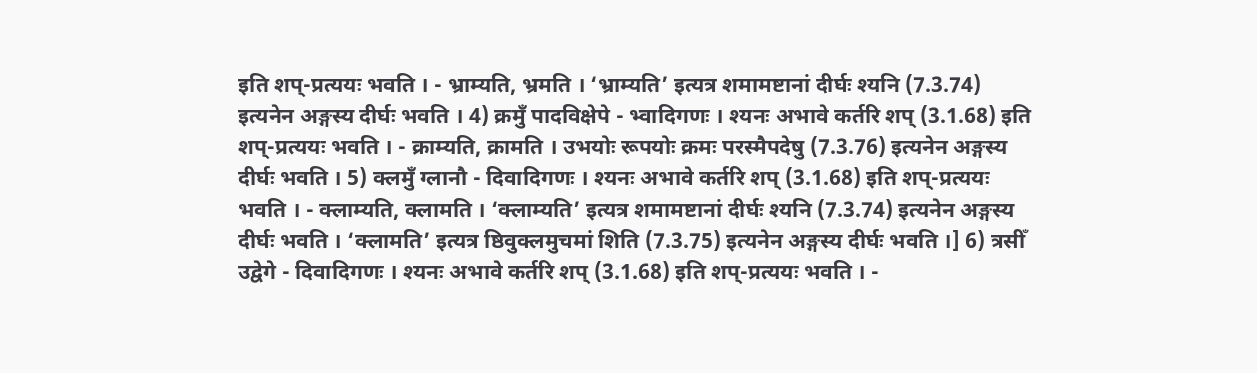इति शप्-प्रत्ययः भवति । - भ्राम्यति, भ्रमति । ‘भ्राम्यति’ इत्यत्र शमामष्टानां दीर्घः श्यनि (7.3.74) इत्यनेन अङ्गस्य दीर्घः भवति । 4) क्रमुँ पादविक्षेपे - भ्वादिगणः । श्यनः अभावे कर्तरि शप् (3.1.68) इति शप्-प्रत्ययः भवति । - क्राम्यति, क्रामति । उभयोः रूपयोः क्रमः परस्मैपदेषु (7.3.76) इत्यनेन अङ्गस्य दीर्घः भवति । 5) क्लमुँ ग्लानौ - दिवादिगणः । श्यनः अभावे कर्तरि शप् (3.1.68) इति शप्-प्रत्ययः भवति । - क्लाम्यति, क्लामति । ‘क्लाम्यति’ इत्यत्र शमामष्टानां दीर्घः श्यनि (7.3.74) इत्यनेन अङ्गस्य दीर्घः भवति । ‘क्लामति’ इत्यत्र ष्ठिवुक्लमुचमां शिति (7.3.75) इत्यनेन अङ्गस्य दीर्घः भवति ।] 6) त्रसीँ उद्वेगे - दिवादिगणः । श्यनः अभावे कर्तरि शप् (3.1.68) इति शप्-प्रत्ययः भवति । -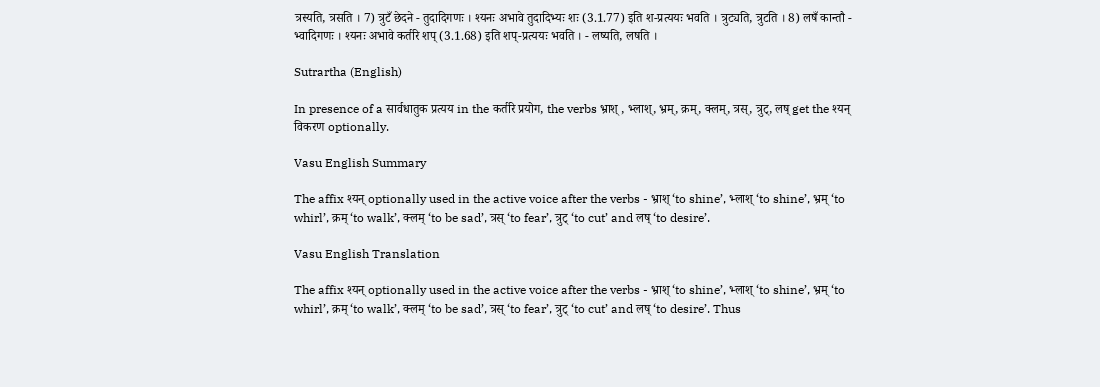त्रस्यति, त्रसति । 7) त्रुटँ छेदने - तुदादिगणः । श्यनः अभावे तुदादिभ्यः शः (3.1.77) इति श-प्रत्ययः भवति । त्रुट्यति, त्रुटति । 8) लषँ कान्तौ - भ्वादिगणः । श्यनः अभावे कर्तरि शप् (3.1.68) इति शप्-प्रत्ययः भवति । - लष्यति, लषति ।

Sutrartha (English)

In presence of a सार्वधातुक प्रत्यय in the कर्तरि प्रयोग, the verbs भ्राश् , भ्लाश्, भ्रम्, क्रम्, क्लम्, त्रस्, त्रुट्, लष् get the श्यन् विकरण optionally.

Vasu English Summary

The affix श्यन् optionally used in the active voice after the verbs - भ्राश् ‘to shine’, भ्लाश् ‘to shine’, भ्रम् ‘to whirl’, क्रम् ‘to walk’, क्लम् ‘to be sad’, त्रस् ‘to fear’, त्रुट् ‘to cut’ and लष् ‘to desire’.

Vasu English Translation

The affix श्यन् optionally used in the active voice after the verbs - भ्राश् ‘to shine’, भ्लाश् ‘to shine’, भ्रम् ‘to whirl’, क्रम् ‘to walk’, क्लम् ‘to be sad’, त्रस् ‘to fear’, त्रुट् ‘to cut’ and लष् ‘to desire’. Thus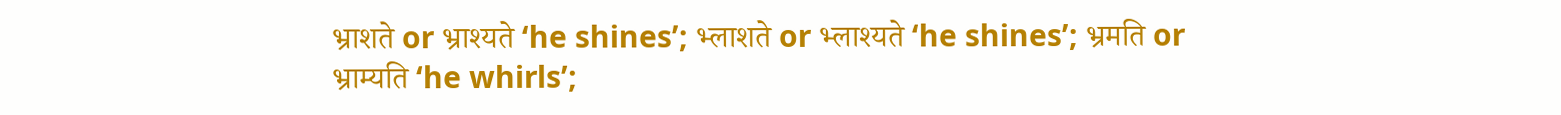भ्राशते or भ्राश्यते ‘he shines’; भ्लाशते or भ्लाश्यते ‘he shines’; भ्रमति or भ्राम्यति ‘he whirls’;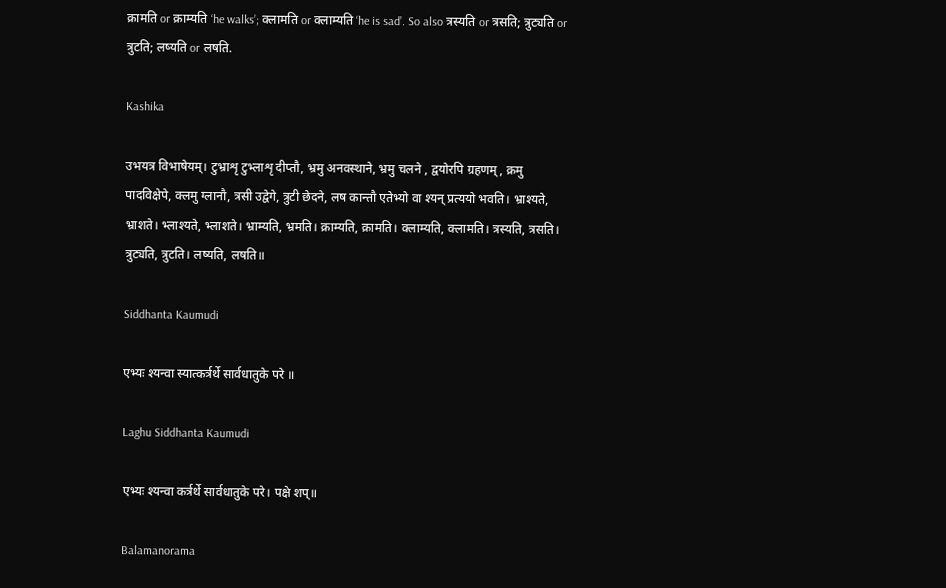क्रामति or क्राम्यति ‘he walks’; क्लामति or क्लाम्यति ‘he is sad’. So also त्रस्यति or त्रसति; त्रुट्यति or त्रुटति; लष्यति or लषति.

Kashika

उभयत्र विभाषेयम्। टुभ्राशृ टुभ्लाशृ दीप्तौ, भ्रमु अनवस्थाने, भ्रमु चलने , द्वयोरपि ग्रहणम्, क्रमु पादविक्षेपे, क्लमु ग्लानौ, त्रसी उद्वेगे, त्रुटी छेदने, लष कान्तौ एतेभ्यो वा श्यन् प्रत्ययो भवति। भ्राश्यते, भ्राशते। भ्लाश्यते, भ्लाशते। भ्राम्यति, भ्रमति। क्राम्यति, क्रामति। क्लाम्यति, क्लामति। त्रस्यति, त्रसति। त्रुट्यति, त्रुटति। लष्यति, लषति॥

Siddhanta Kaumudi

एभ्यः श्यन्वा स्यात्कर्त्रर्थे सार्वधातुके परे ॥

Laghu Siddhanta Kaumudi

एभ्यः श्यन्वा कर्त्रर्थे सार्वधातुके परे। पक्षे शप्॥

Balamanorama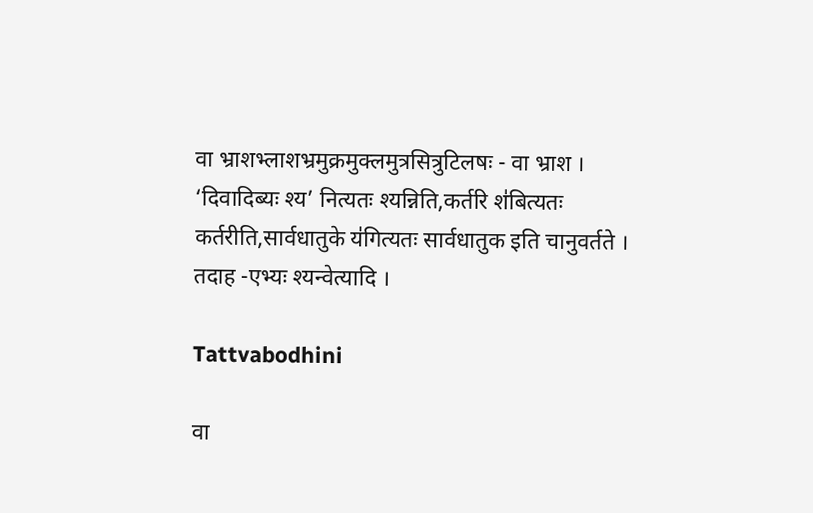वा भ्राशभ्लाशभ्रमुक्रमुक्लमुत्रसित्रुटिलषः - वा भ्राश । ‘दिवादिब्यः श्य’ नित्यतः श्यन्निति,कर्तरि श॑बित्यतः कर्तरीति,सार्वधातुके य॑गित्यतः सार्वधातुक इति चानुवर्तते । तदाह -एभ्यः श्यन्वेत्यादि ।

Tattvabodhini

वा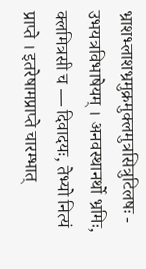भ्राशभ्लाशभ्रमुक्रमुक्लमुत्रसित्रुटिलषः - उभयत्रविभाषेयम् । अनवस्थानर्थो भ्रमिः, क्लमित्रसी च — दिवादयः, तेभ्यो नित्यं प्राप्ते । इतरेषामप्राप्ते चारम्भात्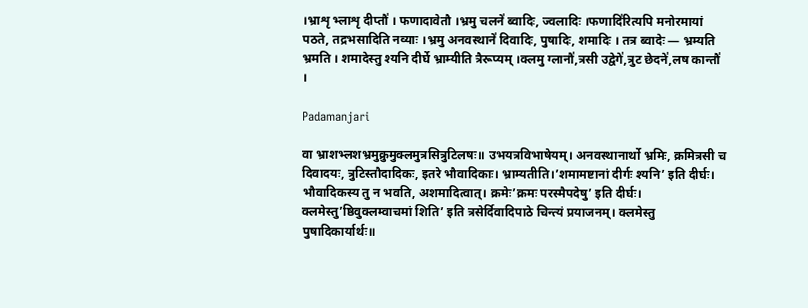।भ्राशृ भ्लाशृ दीप्तौ॑ । फणादावेतौ ।भ्रमु चलने॑ ब्वादिः, ज्वलादिः ।फणादि॑रित्यपि मनोरमायां पठते, तद्रभसादिति नव्याः ।भ्रमु अनवस्थाने॑ दिवादिः, पुषादिः, शमादिः । तत्र ब्वादेः — भ्रम्यति भ्रमति । शमादेस्तु श्यनि दीर्घे भ्राम्यीति त्रैरूप्यम् ।क्लमु ग्लानौ॑,त्रसी उद्वेगे॑,त्रुट छेदने॑,लष कान्तौ॑ ।

Padamanjari

वा भ्राशभ्लशभ्रमुक्रुमुक्लमुत्रसित्रुटिलषः॥ उभयत्रविभाषेयम्। अनवस्थानार्थो भ्रमिः, क्रमित्रसी च दिवादयः, त्रुटिस्तौदादिकः, इतरे भौवादिकाः। भ्राम्यतीति।’शमामष्टानां दीर्गः श्यनि’ इति दीर्घः। भौवादिकस्य तु न भवति, अशमादित्वात्। क्रमेः’क्रमः परस्मैपदेषु’ इति दीर्घः। क्लमेस्तु’ष्ठिवुक्लम्वाचमां शिति’ इति त्रसेर्दिवादिपाठे चिन्त्यं प्रयाजनम्। क्लमेस्तु पुषादिकार्यार्थः॥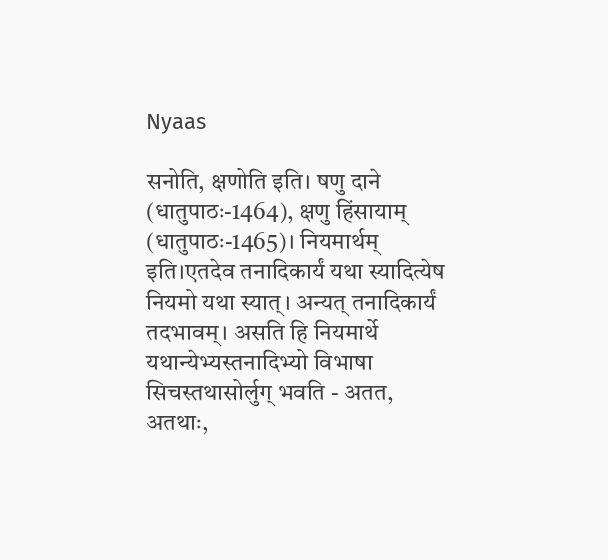Nyaas

सनोति, क्षणोति इति। षणु दाने (धातुपाठः-1464), क्षणु हिंसायाम् (धातुपाठः-1465)। नियमार्थम् इति।एतदेव तनादिकार्यं यथा स्यादित्येष नियमो यथा स्यात्। अन्यत् तनादिकार्यं तदभावम्। असति हि नियमार्थे यथान्येभ्यस्तनादिभ्यो विभाषा सिचस्तथासोर्लुग् भवति - अतत, अतथाः,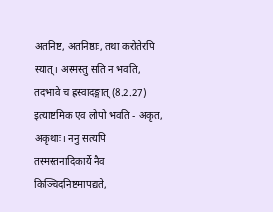अतनिष्ट, अतनिष्ठाः, तथा करोतेरपि स्यात्। अस्मस्तु सति न भवति, तदभावे च ह्रस्वादङ्गात् (8.2.27) इत्याष्टमिक एव लोपो भवति - अकृत, अकृथाः। ननु सत्यपि तस्मस्तनादिकार्ये नैव किञ्चिदनिष्टमापद्यते,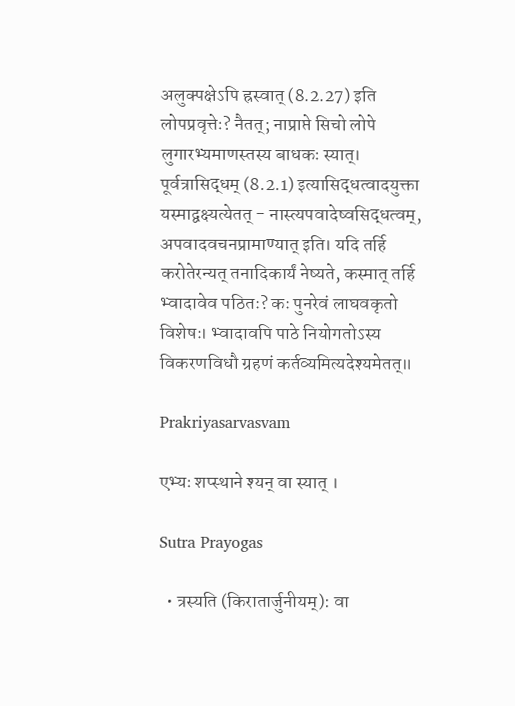अलुक्पक्षेऽपि ह्रस्वात् (8.2.27) इति लोपप्रवृत्तेः? नैतत्; नाप्राप्ते सिचो लोपे लुगारभ्यमाणस्तस्य बाधकः स्यात्। पूर्वत्रासिद्धम् (8.2.1) इत्यासिद्धत्वादयुक्ता यस्माद्वक्ष्यत्येतत् - नास्त्यपवादेष्वसिद्धत्वम्, अपवादवचनप्रामाण्यात् इति। यदि तर्हि करोतेरन्यत् तनादिकार्यं नेष्यते, कस्मात् तर्हि भ्वादावेव पठितः? कः पुनरेवं लाघवकृतो विशेषः। भ्वादावपि पाठे नियोगतोऽस्य विकरणविधौ ग्रहणं कर्तव्यमित्यदेश्यमेतत्॥

Prakriyasarvasvam

एभ्यः शप्स्थाने श्यन् वा स्यात् ।

Sutra Prayogas

  • त्रस्यति (किरातार्जुनीयम्): वा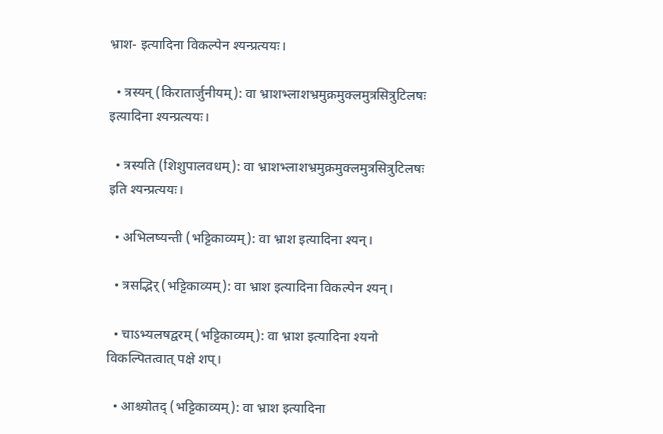भ्राश- इत्यादिना विकल्पेन श्यन्प्रत्ययः।

  • त्रस्यन् (किरातार्जुनीयम्): वा भ्राशभ्लाशभ्रमुक्रमुक्लमुत्रसित्रुटिलषः इत्यादिना श्यन्प्रत्ययः।

  • त्रस्यति (शिशुपालवधम्): वा भ्राशभ्लाशभ्रमुक्रमुक्लमुत्रसित्रुटिलषः इति श्यन्प्रत्ययः।

  • अभिलष्यन्ती (भट्टिकाव्यम्): वा भ्राश इत्यादिना श्यन्।

  • त्रसद्भिर् (भट्टिकाव्यम्): वा भ्राश इत्यादिना विकल्पेन श्यन्।

  • चाऽभ्यलषद्वरम् (भट्टिकाव्यम्): वा भ्राश इत्यादिना श्यनो विकल्पितत्वात् पक्षे शप्।

  • आश्च्योतद् (भट्टिकाव्यम्): वा भ्राश इत्यादिना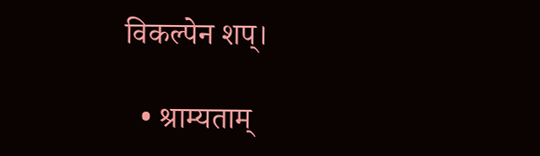विकल्पेन शप्।

  • श्राम्यताम्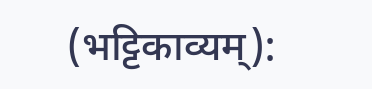(भट्टिकाव्यम्):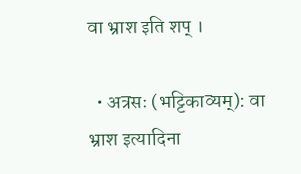वा भ्राश इति शप् ।

  • अत्रसः (भट्टिकाव्यम्): वा भ्राश इत्यादिना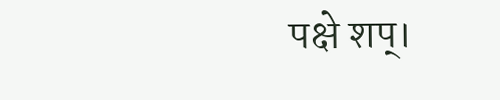पक्षे शप्।